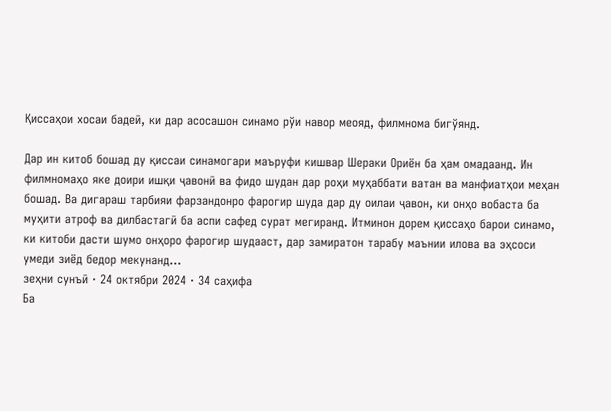Қиссаҳои хосаи бадеӣ, ки дар асосашон синамо рўи навор меояд, филмнома бигўянд.

Дар ин китоб бошад ду қиссаи синамогари маъруфи кишвар Шераки Ориён ба ҳам омадаанд. Ин филмномаҳо яке доири ишқи ҷавонӣ ва фидо шудан дар роҳи муҳаббати ватан ва манфиатҳои меҳан бошад. Ва дигараш тарбияи фарзандонро фарогир шуда дар ду оилаи ҷавон, ки онҳо вобаста ба муҳити атроф ва дилбастагӣ ба аспи сафед сурат мегиранд. Итминон дорем қиссаҳо барои синамо, ки китоби дасти шумо онҳоро фарогир шудааст, дар замиратон тарабу маънии илова ва эҳсоси умеди зиёд бедор мекунанд…
зеҳни сунъӣ · 24 октябри 2024 · 34 саҳифа
Ба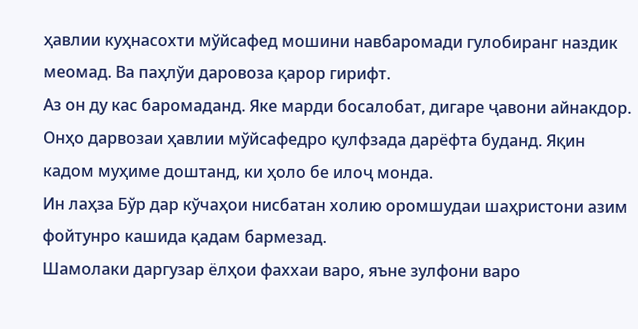ҳавлии куҳнасохти мўйсафед мошини навбаромади гулобиранг наздик меомад. Ва паҳлўи даровоза қарор гирифт.
Аз он ду кас баромаданд. Яке марди босалобат, дигаре ҷавони айнакдор.
Онҳо дарвозаи ҳавлии мўйсафедро қулфзада дарёфта буданд. Яқин кадом муҳиме доштанд, ки ҳоло бе илоҷ монда.
Ин лаҳза Бўр дар кўчаҳои нисбатан холию оромшудаи шаҳристони азим фойтунро кашида қадам бармезад.
Шамолаки даргузар ёлҳои фаххаи варо, яъне зулфони варо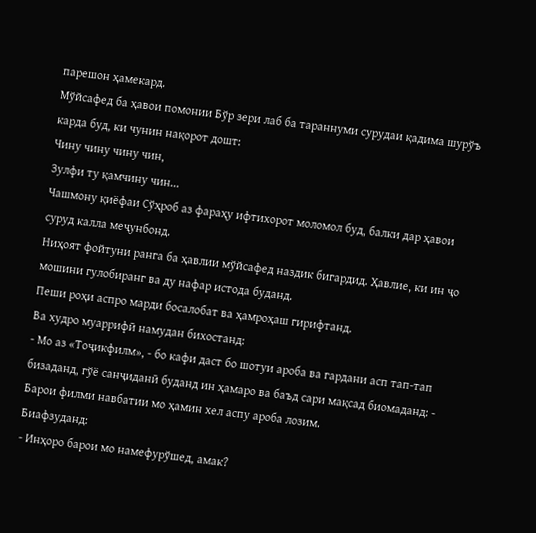парешон ҳамекард.
Мўйсафед ба ҳавои помонии Бўр зери лаб ба тараннуми сурудаи қадима шурўъ карда буд, ки чунин нақорот дошт:
Чину чину чину чин,
Зулфи ту қамчину чин...
Чашмону қиёфаи Сўҳроб аз фараҳу ифтихорот моломол буд, балки дар ҳавои суруд калла меҷунбонд.
Ниҳоят фойтуни ранга ба ҳавлии мўйсафед наздик бигардид. Ҳавлие, ки ин ҷо мошини гулобиранг ва ду нафар истода буданд.
Пеши роҳи аспро марди босалобат ва ҳамроҳаш гирифтанд.
Ва худро муаррифӣ намудан бихостанд:
- Мо аз «Тоҷикфилм», - бо кафи даст бо шотуи ароба ва гардани асп тап-тап бизаданд, гўё санҷиданӣ буданд ин ҳамаро ва баъд сари мақсад биомаданд: - Барои филми навбатии мо ҳамин хел аспу ароба лозим.
Биафзуданд:
- Инҳоро барои мо намефурўшед, амак?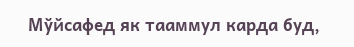Мўйсафед як тааммул карда буд,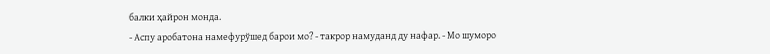балки ҳайрон монда.
- Аспу аробатона намефурўшед барои мо? - такрор намуданд ду нафар. - Мо шуморо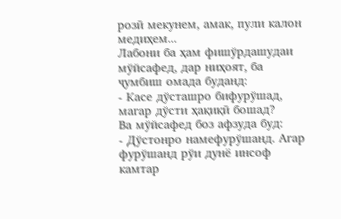розӣ мекунем, амак, пули калон медиҳем...
Лабони ба ҳам фишўрдашудаи мўйсафед, дар ниҳоят, ба ҷумбиш омада буданд:
- Касе дўсташро бифурўшад, магар дўсти ҳақиқӣ бошад?
Ва мўйсафед боз афзуда буд:
- Дўстонро намефурўшанд. Агар фурўшанд рўи дунё инсоф камтар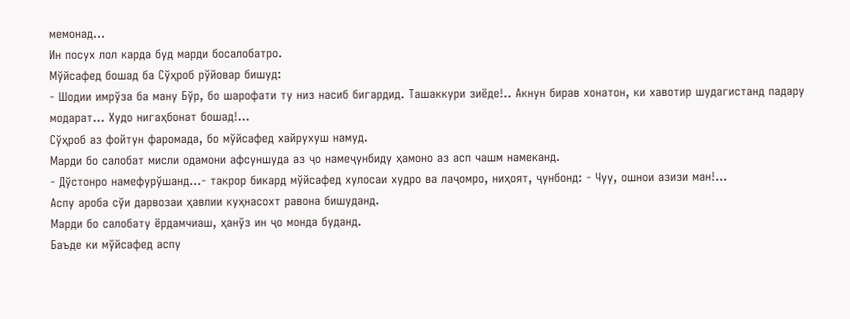мемонад…
Ин посух лол карда буд марди босалобатро.
Мўйсафед бошад ба Сўҳроб рўйовар бишуд:
- Шодии имрўза ба ману Бўр, бо шарофати ту низ насиб бигардид. Ташаккури зиёде!.. Акнун бирав хонатон, ки хавотир шудагистанд падару модарат… Худо нигаҳбонат бошад!...
Сўҳроб аз фойтун фаромада, бо мўйсафед хайрухуш намуд.
Марди бо салобат мисли одамони афсуншуда аз ҷо намеҷунбиду ҳамоно аз асп чашм намеканд.
- Дўстонро намефурўшанд…- такрор бикард мўйсафед хулосаи худро ва лаҷомро, ниҳоят, ҷунбонд: - Чуу, ошнои азизи ман!...
Аспу ароба сўи дарвозаи ҳавлии куҳнасохт равона бишуданд.
Марди бо салобату ёрдамчиаш, ҳанўз ин ҷо монда буданд.
Баъде ки мўйсафед аспу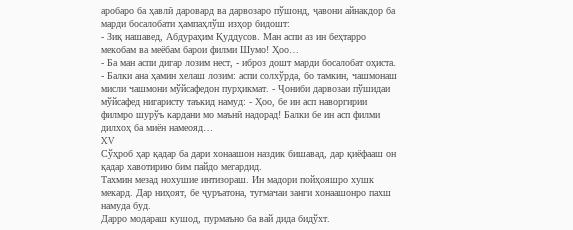аробаро ба ҳавлӣ даровард ва дарвозаро пўшонд, ҷавони айнакдор ба марди босалобати ҳампаҳлўш изҳор бидошт:
- Зиқ нашавед, Абдураҳим Қуддусов. Ман аспи аз ин беҳтарро мекобам ва меёбам барои филми Шумо! Ҳоо…
- Ба ман аспи дигар лозим нест, - иброз дошт марди босалобат оҳиста. - Балки ана ҳамин хелаш лозим: аспи солхўрда, бо тамкин, чашмонаш мисли чашмони мўйсафедон пурҳикмат. - Ҷониби дарвозаи пўшидаи мўйсафед нигаристу таъкид намуд: - Ҳоо, бе ин асп наворгирии филмро шурўъ кардани мо маънӣ надорад! Балки бе ин асп филми дилхоҳ ба миён намеояд…
XV
Сўҳроб ҳар қадар ба дари хонаашон наздик бишавад, дар қиёфааш он қадар хавотирию бим пайдо мегардид.
Тахмин мезад нохушие интизораш. Ин мадори пойҳояшро хушк мекард. Дар ниҳоят, бе ҷуръатона, тугмачаи занги хонаашонро пахш намуда буд.
Дарро модараш кушод, пурмаъно ба вай дида бидўхт.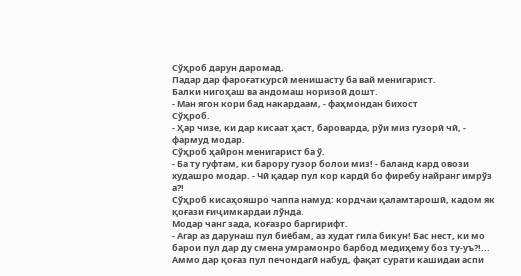Сўҳроб дарун даромад.
Падар дар фароғаткурсӣ менишасту ба вай менигарист.
Балки нигоҳаш ва андомаш норизоӣ дошт.
- Ман ягон кори бад накардаам, - фаҳмондан бихост
Сўҳроб.
- Ҳар чизе, ки дар кисаат ҳаст, бароварда, рўи миз гузорӣ чӣ, - фармуд модар.
Сўҳроб ҳайрон менигарист ба ў.
- Ба ту гуфтам, ки барору гузор болои миз! - баланд кард овози худашро модар. - Чӣ қадар пул кор кардӣ бо фиребу найранг имрўз а?!
Сўҳроб кисаҳояшро чаппа намуд: кордчаи қаламтарошӣ, кадом як қоғази ғиҷимкардаи лўнда.
Модар чанг зада, коғазро баргирифт.
- Агар аз дарунаш пул биёбам, аз худат гила бикун! Бас нест, ки мо барои пул дар ду смена умрамонро барбод медиҳему боз ту-уъ?!...
Аммо дар қоғаз пул печондагӣ набуд, фақат сурати кашидаи аспи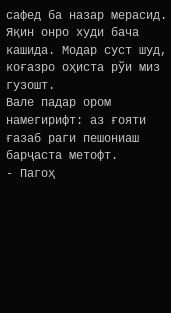сафед ба назар мерасид. Яқин онро худи бача кашида. Модар суст шуд, коғазро оҳиста рўи миз гузошт.
Вале падар ором намегирифт: аз ғояти ғазаб раги пешониаш барҷаста метофт.
- Пагоҳ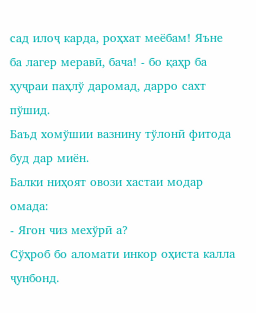сад илоҷ карда, роҳхат меёбам! Яъне ба лагер меравӣ, бача! - бо қаҳр ба ҳуҷраи паҳлў даромад, дарро сахт пўшид.
Баъд хомўшии вазнину тўлонӣ фитода буд дар миён.
Балки ниҳоят овози хастаи модар омада:
- Ягон чиз мехўрӣ а?
Сўҳроб бо аломати инкор оҳиста калла ҷунбонд.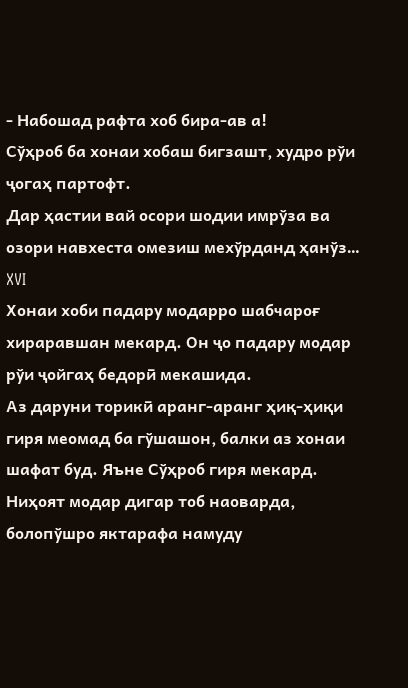- Набошад рафта хоб бира-ав а!
Сўҳроб ба хонаи хобаш бигзашт, худро рўи ҷогаҳ партофт.
Дар ҳастии вай осори шодии имрўза ва озори навхеста омезиш мехўрданд ҳанўз…
XVI
Хонаи хоби падару модарро шабчароғ хираравшан мекард. Он ҷо падару модар рўи ҷойгаҳ бедорӣ мекашида.
Аз даруни торикӣ аранг-аранг ҳиқ-ҳиқи гиря меомад ба гўшашон, балки аз хонаи шафат буд. Яъне Сўҳроб гиря мекард.
Ниҳоят модар дигар тоб наоварда, болопўшро яктарафа намуду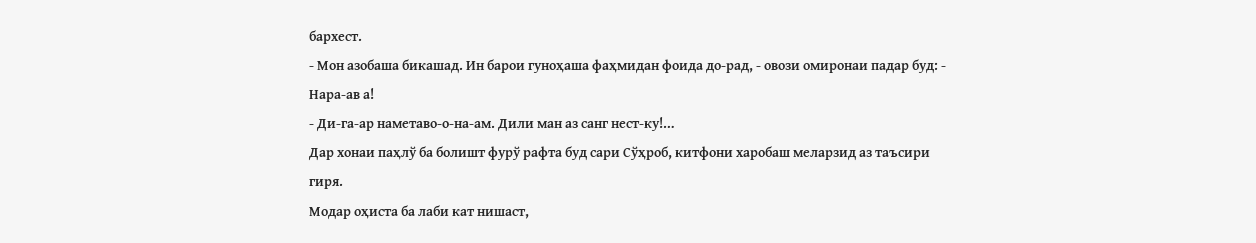бархест.
- Мон азобаша бикашад. Ин барои гуноҳаша фаҳмидан фоида до-рад, - овози омиронаи падар буд: - Нара-ав а!
- Ди-га-ар наметаво-о-на-ам. Дили ман аз санг нест-ку!…
Дар хонаи паҳлў ба болишт фурў рафта буд сари Сўҳроб, китфони харобаш меларзид аз таъсири гиря.
Модар оҳиста ба лаби кат нишаст,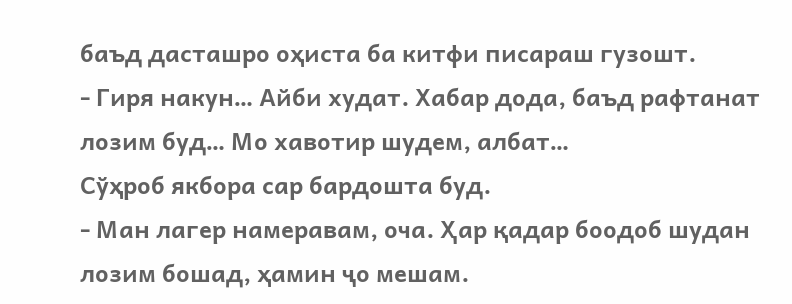баъд дасташро оҳиста ба китфи писараш гузошт.
- Гиря накун… Айби худат. Хабар дода, баъд рафтанат лозим буд… Мо хавотир шудем, албат…
Сўҳроб якбора сар бардошта буд.
- Ман лагер намеравам, оча. Ҳар қадар боодоб шудан лозим бошад, ҳамин ҷо мешам.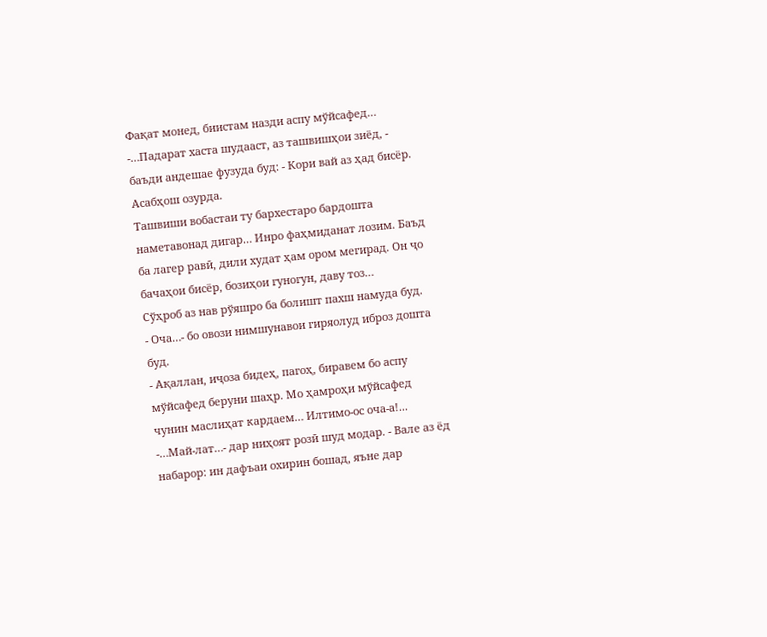Фақат монед, биистам назди аспу мўйсафед…
-…Падарат хаста шудааст, аз ташвишҳои зиёд, - баъди андешае фузуда буд: - Кори вай аз ҳад бисёр. Асабҳош озурда.
Ташвиши вобастаи ту бархестаро бардошта наметавонад дигар… Инро фаҳмиданат лозим. Баъд ба лагер равӣ, дили худат ҳам ором мегирад. Он ҷо бачаҳои бисёр, бозиҳои гуногун, даву тоз…
Сўҳроб аз нав рўяшро ба болишт пахш намуда буд.
- Оча…- бо овози нимшунавои гиряолуд иброз дошта буд.
- Ақаллан, иҷоза бидеҳ, пагоҳ, биравем бо аспу мўйсафед беруни шаҳр. Мо ҳамроҳи мўйсафед чунин маслиҳат кардаем… Илтимо-ос оча-а!...
-…Май-лат…- дар ниҳоят розӣ шуд модар. - Вале аз ёд набарор: ин дафъаи охирин бошад, яъне дар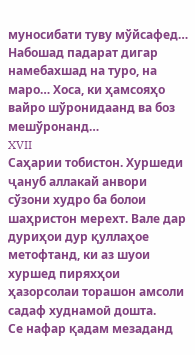муносибати туву мўйсафед… Набошад падарат дигар намебахшад на туро, на маро… Хоса, ки ҳамсояҳо вайро шўронидаанд ва боз мешўронанд…
XVII
Саҳарии тобистон. Хуршеди ҷануб аллакай анвори сўзони худро ба болои шаҳристон мерехт. Вале дар дуриҳои дур қуллаҳое метофтанд, ки аз шуои хуршед пиряхҳои ҳазорсолаи торашон амсоли садаф худнамоӣ дошта.
Се нафар қадам мезаданд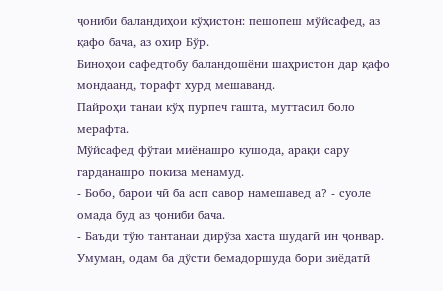ҷониби баландиҳои кўҳистон: пешопеш мўйсафед, аз қафо бача, аз охир Бўр.
Биноҳои сафедтобу баландошёни шаҳристон дар қафо мондаанд, торафт хурд мешаванд.
Пайроҳи танаи кўҳ пурпеч гашта, муттасил боло мерафта.
Мўйсафед фўтаи миёнашро кушода, арақи сару гарданашро покиза менамуд.
- Бобо, барои чӣ ба асп савор намешавед а? - суоле омада буд аз ҷониби бача.
- Баъди тўю тантанаи дирўза хаста шудагӣ ин ҷонвар.
Умуман, одам ба дўсти бемадоршуда бори зиёдатӣ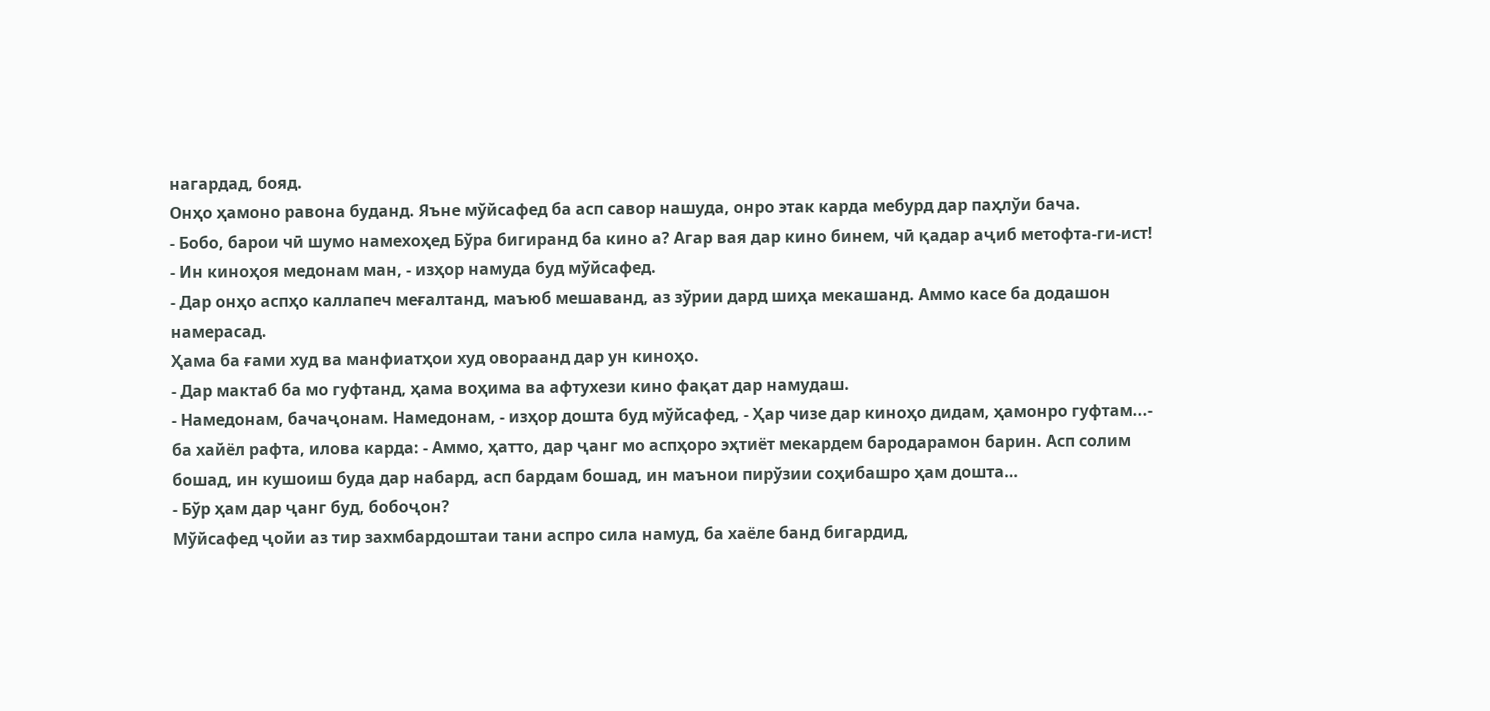нагардад, бояд.
Онҳо ҳамоно равона буданд. Яъне мўйсафед ба асп савор нашуда, онро этак карда мебурд дар паҳлўи бача.
- Бобо, барои чӣ шумо намехоҳед Бўра бигиранд ба кино а? Агар вая дар кино бинем, чӣ қадар аҷиб метофта-ги-ист!
- Ин киноҳоя медонам ман, - изҳор намуда буд мўйсафед.
- Дар онҳо аспҳо каллапеч меғалтанд, маъюб мешаванд, аз зўрии дард шиҳа мекашанд. Аммо касе ба додашон намерасад.
Ҳама ба ғами худ ва манфиатҳои худ овораанд дар ун киноҳо.
- Дар мактаб ба мо гуфтанд, ҳама воҳима ва афтухези кино фақат дар намудаш.
- Намедонам, бачаҷонам. Намедонам, - изҳор дошта буд мўйсафед, - Ҳар чизе дар киноҳо дидам, ҳамонро гуфтам...- ба хайёл рафта, илова карда: - Аммо, ҳатто, дар ҷанг мо аспҳоро эҳтиёт мекардем бародарамон барин. Асп солим бошад, ин кушоиш буда дар набард, асп бардам бошад, ин маънои пирўзии соҳибашро ҳам дошта…
- Бўр ҳам дар ҷанг буд, бобоҷон?
Мўйсафед ҷойи аз тир захмбардоштаи тани аспро сила намуд, ба хаёле банд бигардид,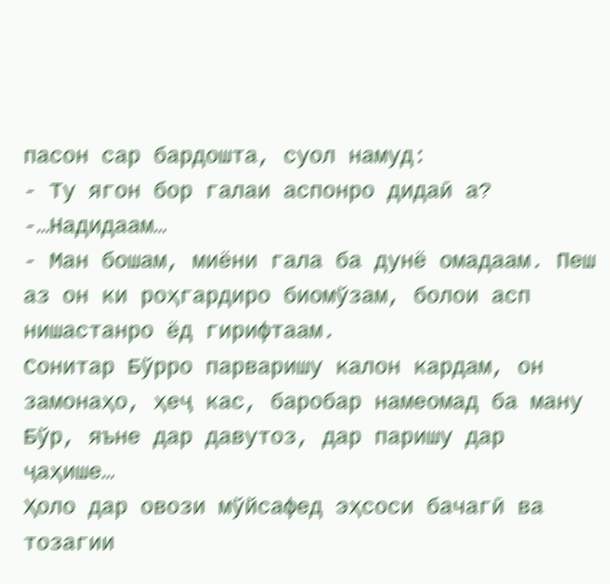пасон сар бардошта, суол намуд:
- Ту ягон бор галаи аспонро дидаӣ а?
-…Надидаам…
- Ман бошам, миёни гала ба дунё омадаам. Пеш аз он ки роҳгардиро биомўзам, болои асп нишастанро ёд гирифтаам.
Сонитар Бўрро парваришу калон кардам, он замонаҳо, ҳеҷ кас, баробар намеомад ба ману Бўр, яъне дар давутоз, дар паришу дар ҷаҳише…
Ҳоло дар овози мўйсафед эҳсоси бачагӣ ва тозагии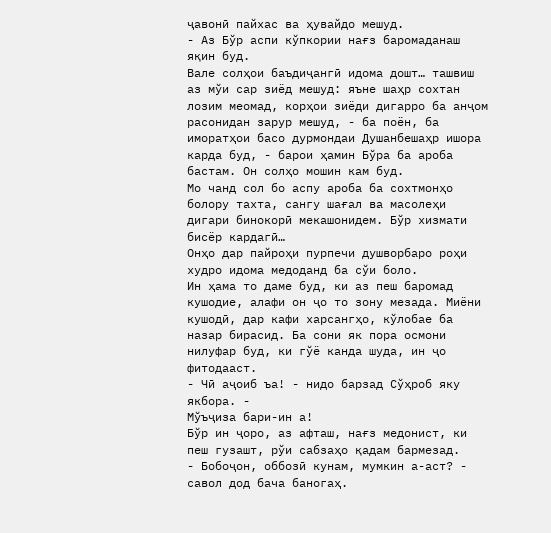ҷавонӣ пайхас ва ҳувайдо мешуд.
- Аз Бўр аспи кўпкории нағз баромаданаш яқин буд.
Вале солҳои баъдиҷангӣ идома дошт… ташвиш аз мўи сар зиёд мешуд: яъне шаҳр сохтан лозим меомад, корҳои зиёди дигарро ба анҷом расонидан зарур мешуд, - ба поён, ба иморатҳои басо дурмондаи Душанбешаҳр ишора карда буд, - барои ҳамин Бўра ба ароба бастам. Он солҳо мошин кам буд.
Мо чанд сол бо аспу ароба ба сохтмонҳо болору тахта, сангу шағал ва масолеҳи дигари бинокорӣ мекашонидем. Бўр хизмати бисёр кардагӣ…
Онҳо дар пайроҳи пурпечи душворбаро роҳи худро идома медоданд ба сўи боло.
Ин ҳама то даме буд, ки аз пеш баромад кушодие, алафи он ҷо то зону мезада. Миёни кушодӣ, дар кафи харсангҳо, кўлобае ба назар бирасид. Ба сони як пора осмони нилуфар буд, ки гўё канда шуда, ин ҷо фитодааст.
- Чӣ аҷоиб ъа! - нидо барзад Сўҳроб яку якбора. -
Мўъҷиза бари-ин а!
Бўр ин ҷоро, аз афташ, нағз медонист, ки пеш гузашт, рўи сабзаҳо қадам бармезад.
- Бобоҷон, оббозӣ кунам, мумкин а-аст? - савол дод бача баногаҳ.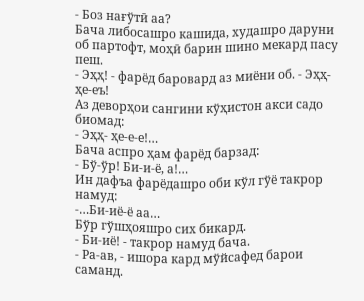- Боз нағўтӣ аа?
Бача либосашро кашида, худашро даруни об партофт, моҳӣ барин шино мекард пасу пеш.
- Эҳҳ! - фарёд баровард аз миёни об. - Эҳҳ-ҳе-еъ!
Аз деворҳои сангини кўҳистон акси садо биомад:
- Эҳҳ- ҳе-е-е!…
Бача аспро ҳам фарёд барзад:
- Бў-ўр! Би-и-ё, а!…
Ин дафъа фарёдашро оби кўл гўё такрор намуд:
-…Би-иё-ё аа…
Бўр гўшҳояшро сих бикард.
- Би-иё! - такрор намуд бача.
- Ра-ав, - ишора кард мўйсафед барои саманд.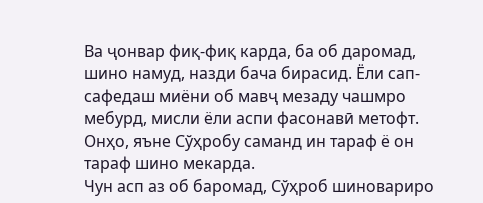Ва ҷонвар фиқ-фиқ карда, ба об даромад, шино намуд, назди бача бирасид. Ёли сап-сафедаш миёни об мавҷ мезаду чашмро мебурд, мисли ёли аспи фасонавӣ метофт.
Онҳо, яъне Сўҳробу саманд ин тараф ё он тараф шино мекарда.
Чун асп аз об баромад, Сўҳроб шиновариро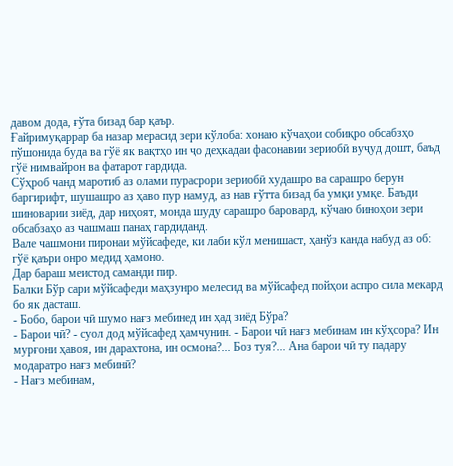давом дода, ғўта бизад бар қаър.
Ғайримуқаррар ба назар мерасид зери кўлоба: хонаю кўчаҳои собиқро обсабзҳо пўшонида буда ва гўё як вақтҳо ин ҷо деҳкадаи фасонавии зериобӣ вуҷуд дошт, баъд гўё нимвайрон ва фатарот гардида.
Сўҳроб чанд маротиб аз олами пурасрори зериобӣ худашро ва сарашро берун баргирифт, шушашро аз ҳаво пур намуд, аз нав ғўтта бизад ба умқи умқе. Баъди шиноварии зиёд, дар ниҳоят, монда шуду сарашро баровард, кўчаю биноҳои зери обсабзаҳо аз чашмаш панаҳ гардиданд.
Вале чашмони пиронаи мўйсафеде, ки лаби кўл менишаст, ҳанўз канда набуд аз об: гўё қаъри онро медид ҳамоно.
Дар бараш меистод саманди пир.
Балки Бўр сари мўйсафеди маҳзунро мелесид ва мўйсафед пойҳои аспро сила мекард бо як дасташ.
- Бобо, барои чӣ шумо нағз мебинед ин ҳад зиёд Бўра?
- Барои чӣ? - суол дод мўйсафед ҳамчунин. - Барои чӣ нағз мебинам ин кўҳсора? Ин мурғони ҳавоя, ин дарахтона, ин осмона?... Боз туя?... Ана барои чӣ ту падару модаратро нағз мебинӣ?
- Нағз мебинам,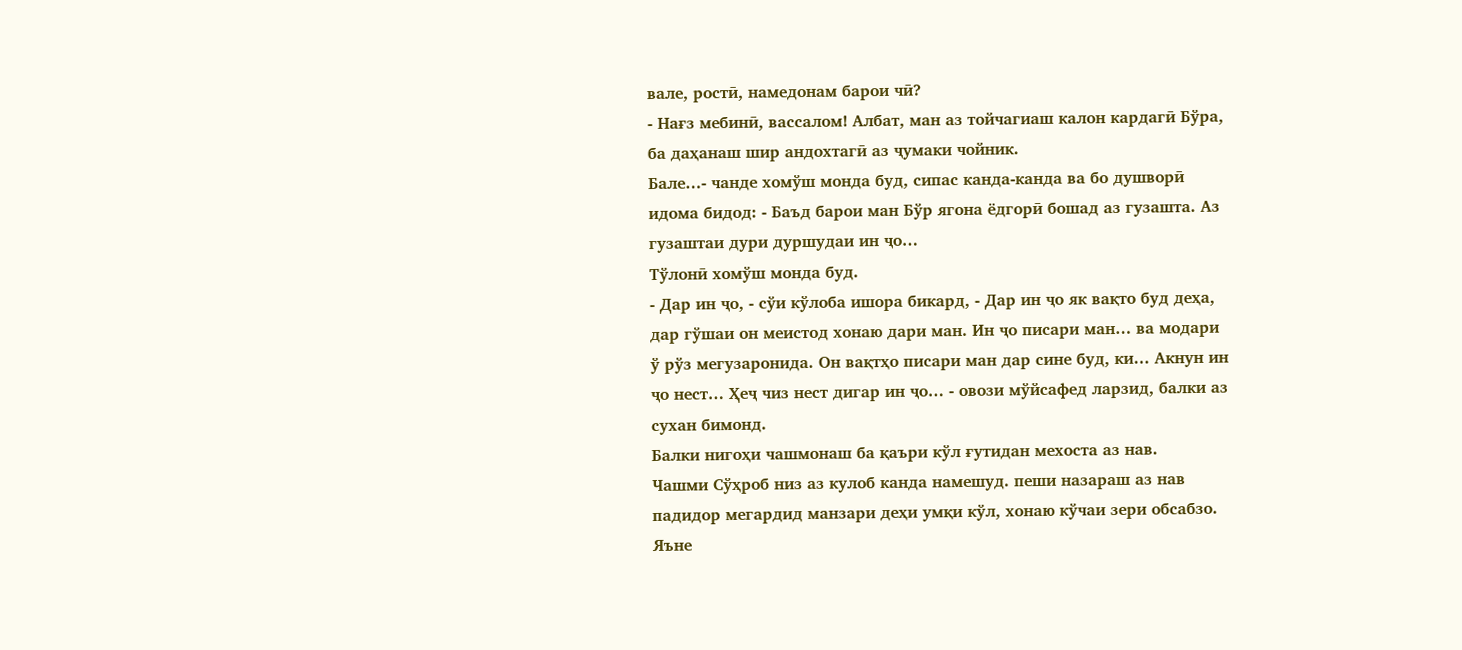вале, ростӣ, намедонам барои чӣ?
- Нағз мебинӣ, вассалом! Албат, ман аз тойчагиаш калон кардагӣ Бўра, ба даҳанаш шир андохтагӣ аз ҷумаки чойник.
Бале…- чанде хомўш монда буд, сипас канда-канда ва бо душворӣ идома бидод: - Баъд барои ман Бўр ягона ёдгорӣ бошад аз гузашта. Аз гузаштаи дури дуршудаи ин ҷо…
Тўлонӣ хомўш монда буд.
- Дар ин ҷо, - сўи кўлоба ишора бикард, - Дар ин ҷо як вақто буд деҳа, дар гўшаи он меистод хонаю дари ман. Ин ҷо писари ман… ва модари ў рўз мегузаронида. Он вақтҳо писари ман дар сине буд, ки… Акнун ин ҷо нест… Ҳеҷ чиз нест дигар ин ҷо… - овози мўйсафед ларзид, балки аз сухан бимонд.
Балки нигоҳи чашмонаш ба қаъри кўл ғутидан мехоста аз нав.
Чашми Сўҳроб низ аз кулоб канда намешуд. пеши назараш аз нав падидор мегардид манзари деҳи умқи кўл, хонаю кўчаи зери обсабзо. Яъне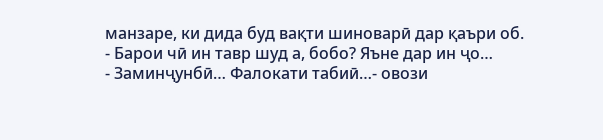манзаре, ки дида буд вақти шиноварӣ дар қаъри об.
- Барои чӣ ин тавр шуд а, бобо? Яъне дар ин ҷо…
- Заминҷунбӣ… Фалокати табиӣ…- овози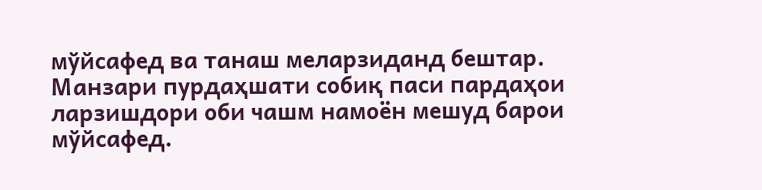мўйсафед ва танаш меларзиданд бештар.
Манзари пурдаҳшати собиқ паси пардаҳои ларзишдори оби чашм намоён мешуд барои мўйсафед.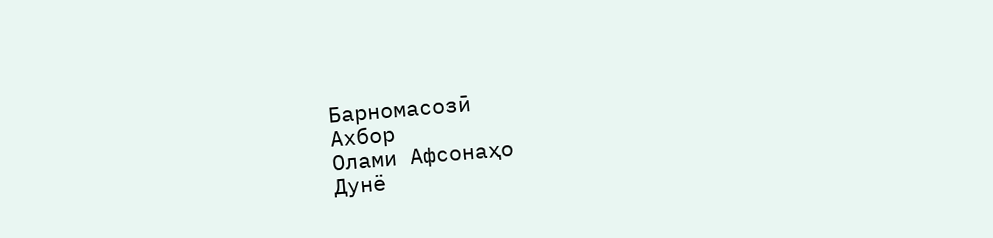Барномасозӣ
Ахбор
Олами Афсонаҳо
Дунё